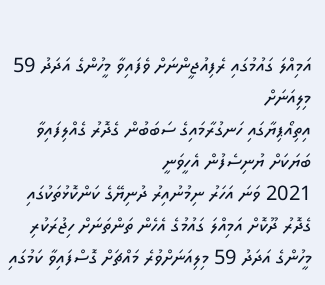އަމިއްލަ ގައުމުގައި ރެފިއުޖީންނަށް ވެފައިވާ މީހުންގެ އަދަދު 59 މިލިއަނަށް
އިތިއޯޕިޔާގައި ހަނގުރާމައިގެ ސަބަބުން ގެދޮރު ގެއްލިފައިވާ ބަޔަކަށް ޔުނިސެފުން އެހީވަނީ
2021 ވަނަ އަހަރު ނިމުނުއިރު ދުނިޔޭގެ ކަންކޮޅުތަކުގައި ގެދޮރު ދޫކޮށް އަމިއްލަ ގައުމުގެ އެހެން ތަންތަނަށް ހިޖުރަކުރި މީހުންގެ އަދަދު 59 މިލިއަނަށްވުރެ މައްޗަށް ގޮސްފައިވާ ކަމުގައި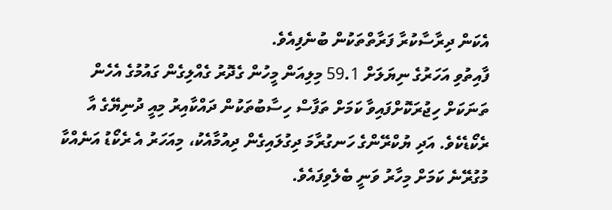އެކަން ދިރާސާކުރާ ފަރާތްތަކުން ބުނެފިއެވެ.
ފާއިތުވި އަހަރުގެ ނިޔަލަށް 59.1 މިލިއަން މީހުން ގެދޮރު ގެއްލިގެން ގައުމުގެ އެހެން ތަނަކަށް ހިޖުރަކޮށްފައިވާ ކަމަށް ތަފާސް ހިސާބުތަކުން ދައްކާއިރު މިއީ ދުނިޔޭގެ އާ ރެކޯޑެކެވެ. އަދި ޔުކްރޭންގެ ހަނގުރާމަ ދިގުލައިގެން ދިއުމާއެކު، މިއަހަރު އެ ރެކޯޑު އަނެއްކާ މުގުރޭނެ ކަމަށް މިހާރު ވަނީ ބެލެވިފައެވެ.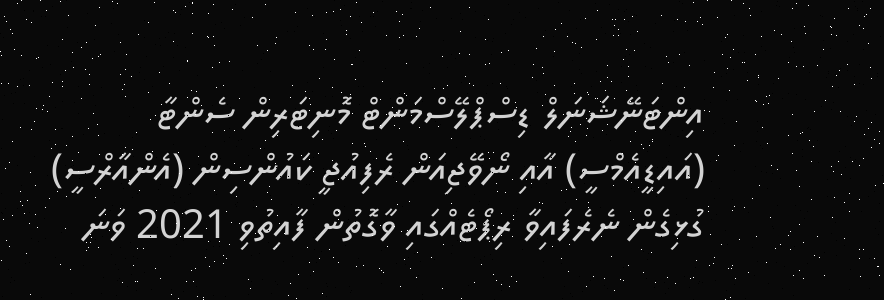އިންޓަނޭޝަނަލް ޑިސްޕްލޭސްމަންޓް މޮނިޓަރިން ސެންޓާ (އައިޑީއެމްސީ) އާއި ނޯވޭޖިއަން ރެފިއުޖީ ކައުންސިން (އެންއާރްސީ) ގުޅިގެން ނެރެފައިވާ ރިޕޯޓެއްގައި ވާގޮތުން ފާއިތުވި 2021 ވަނަ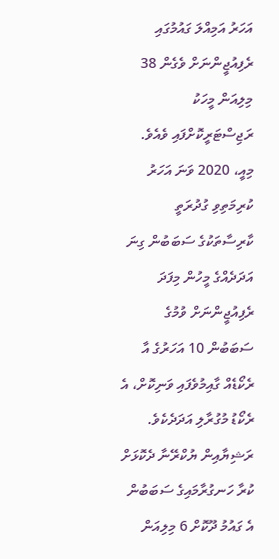އަހަރު އަމިއްލަ ގައުމުގައި ރެފިއުޖީންނަށް ވެގެން 38 މިލިއަން މީހަކު ރަޖިސްޓަރީކޮށްފައި ވެއެވެ. މިއީ، 2020 ވަނަ އަހަރު ކުރިމަތިވި ގުދުރަތީ ކާރިސާތަކުގެ ސަބަބުން ގިނަ އަދަދެއްގެ މީހުން މިފަދަ ރެފިއުޖީންނަށް ވުމުގެ ސަބަބުން 10 އަހަރުގެ އާ ރެކޯޑެއް ގާއިމުވެފައި ވަނިކޮށް، އެ ރެކޯޑު މުގުރާލި އަދަދެކެވެ.
ރަޝިޔާއިން ޔުކްރޭނާ ދެކޮޅަށް ކުރާ ހަނގުރާމައިގެ ސަބަބުން އެ ގައުމު ދޫކޮށް 6 މިލިއަން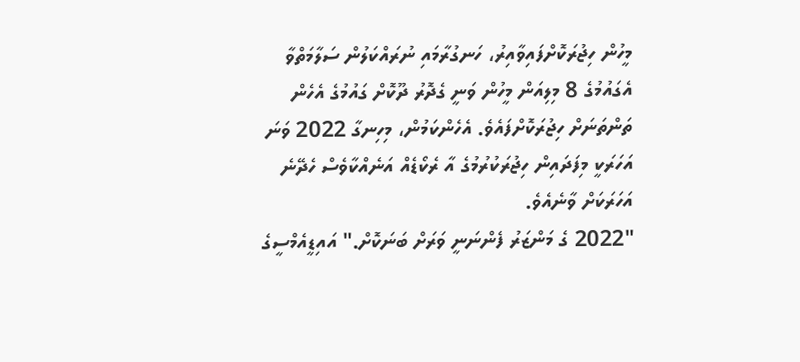މީހުން ހިޖުރަކޮށްފައިވާއިރު، ހަނގުރާމައި ނުރައްކަލުން ސަލާމަތްވާ އެގައުމުގެ 8 މިލިއަން މީހުން ވަނީ ގެދޮރު ދޫކޮށް ގައުމުގެ އެހެން ތަންތަނަށް ހިޖުރަކޮށްފައެވެ. އެހެންކަމުން، މިހިނގާ 2022 ވަނަ އަހަރަކީ މިފަދައިން ހިޖުރަކުރުމުގެ އާ ރެކޯޑެއް އަނެއްކާވެސް ހެދޭނެ އަހަރަކަށް ވާނެއެވެ.
"2022 ގެ މަންޒަރު ފެންނަނީ ވަރަށް ބަނަކޮށް." އައިޑީއެމްސީގެ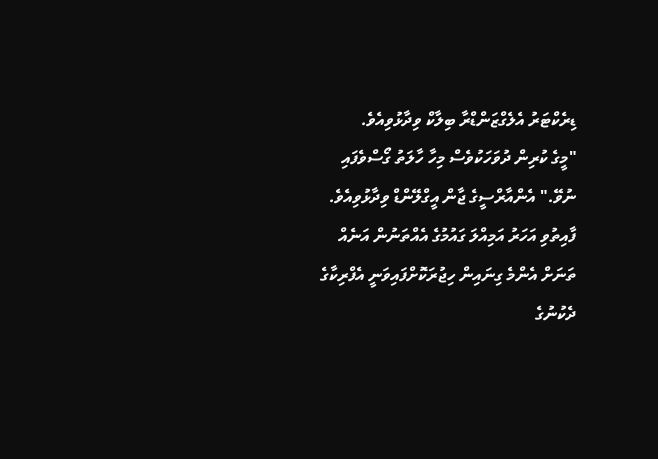ޑިރެކްޓަރު އެލެގްޒަންޑްރާ ބިލާކް ވިދާޅުވިއެވެ.
"މީގެ ކުރިން ދުވަހަކުވެސް މިހާ ހާލަތު ގޯސްވެފައި ނުވޭ." އެންއާރްސީގެ ޖާން އީގްލޭންޑް ވިދާޅުވިއެވެ.
ފާއިތުވި އަހަރު އަމިއްލަ ގައުމުގެ އެއްތަނުން އަނެއް ތަނަށް އެންމެ ގިނައިން ހިޖުރަކޮށްފައިވަނީ އެފްރިކާގެ ދެކުނުގެ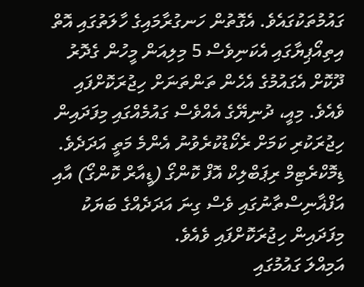ގައުމުތަކުގައެވެ. އެގޮތުން ހަނގުރާމައިގެ ހާލަތުގައި އޮތް އިތިއޯޕިޔާގައި އެކަނިވެސް 5 މިލިއަން މީހުން ގެދޮރު ދޫކޮށް އެގައުމުގެ އެހެން ތަންތަނަށް ހިޖުރަކޮށްފައި ވެއެވެ. މިއީ، ދުނިޔޭގެ އެއްވެސް ގައުމެއްގައި މިފަދައިން ހިޖުރަކުރި ކަމަށް ރެކޯޑުކުރެވުނު އެންމެ މަތީ އަދަދެވެ.
ޑިމޮކްރެޓިމް ރިޕަބްލިކް އޮފް ކޮންގޯ (ޑީއާރް ކޮންގޯ) އާއި އަފްޣާނިސްތާނުގައި ވެސް ގިނަ އަދަދެއްގެ ބަޔަކު މިފަދައިން ހިޖުރަކޮށްފައި ވެއެވެ.
އަމިއްލަ ގައުމުގައި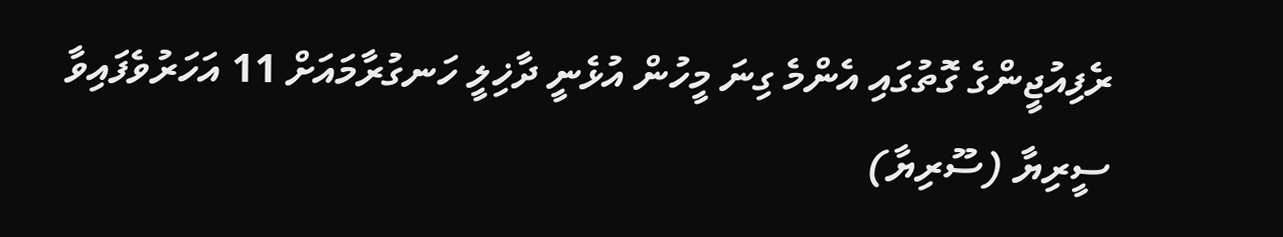ރެފިއުޖީންގެ ގޮތުގައި އެންމެ ގިނަ މީހުން އުޅެނީ ދާޚިލީ ހަނގުރާމައަށް 11 އަހަރުވެފައިވާ ސީރިޔާ (ސޫރިޔާ)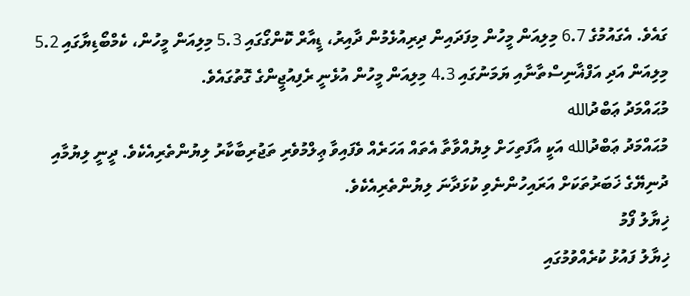ގައެވެ. އެގައުމުގެ 6.7 މިލިއަން މީހުން މިފަދައިން ދިރިއުޅެމުން ދާއިރު، ޑީއާރް ކޮންގޯގައި 5.3 މިލިއަން މީހުން، ކެމްބޯޑިޔާގައި 5.2 މިލިއަން އަދި އަފްޣާނިސްތާނާއި ޔަމަނުގައި 4.3 މިލިއަން މީހުން އުޅެނީ ރެފިއުޖީންގެ ގޮތުގައެވެ.
މުޙައްމަދު ޢަބްދުالله
މުޙައްމަދު ޢަބްދުالله އަކީ އާފަތިހަށް ލިޔުއްވާތާ އެތައް އަހަރެއް ވެފައިވާ ޢިލްމުވެރި ތަޖުރިބާކާރު ލިޔުންތެރިއެކެވެ. ދީނީ ލިޔުމާއި ދުނިޔޭގެ ޚަބަރުތަކަށް އަރައިހުންނެވި ކުޅަދާނަ ލިޔުންތެރިއެކެވެ.
ޚިޔާލު ފޯމު
ޚިޔާލު ފައުޅު ކުރެއްވުމުގައި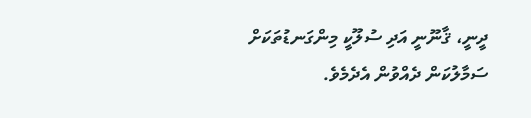ދީނީ، ޤާނޫނީ އަދި ސުލޫކީ މިންގަނޑުތަކަށް ސަމާލުކަން ދެއްވުން އެދެމެވެ.